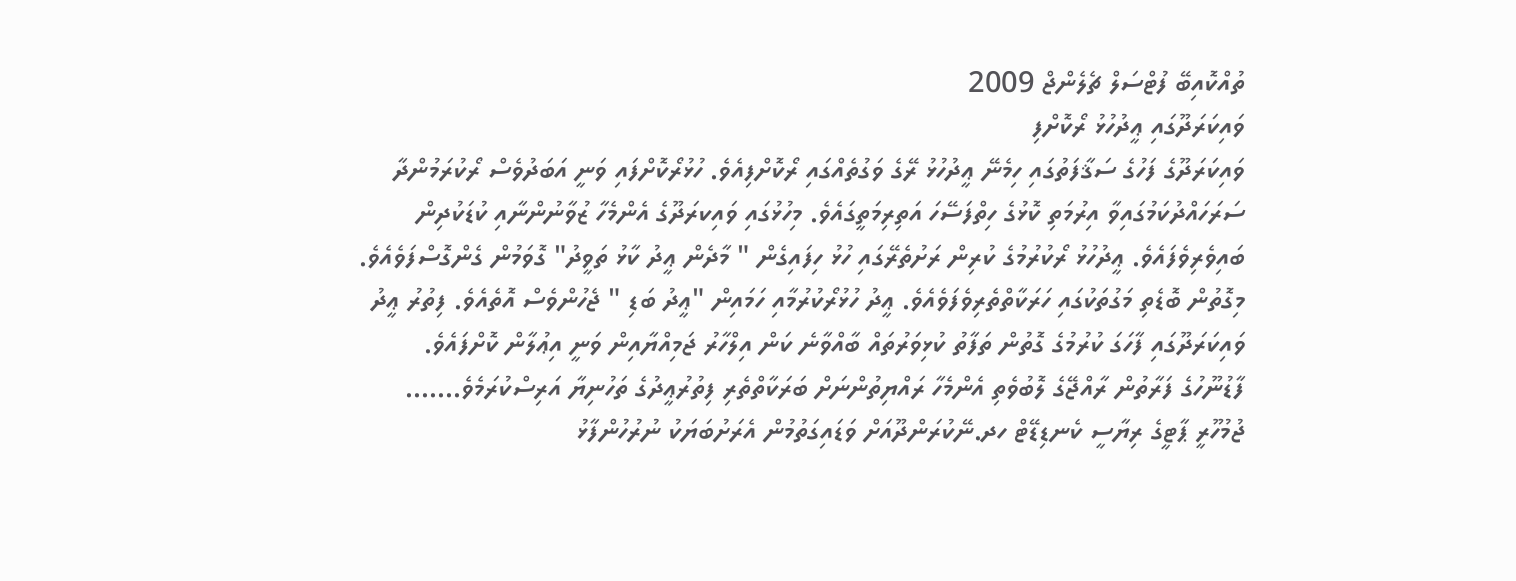ތުއްކޮއިބޭ ފުޓްސަލް ޗެލެންޖް 2009
ވައިކަރަދޫގައި ޢީދުހުޅު ރޯކޮށްފި
ވައިކަރަދޫގެ ފަހުގެ ސަޤާފަތުގައި ހިމެނޭ ޢީދުހުޅު ރޭގެ ވަގުތެއްގައި ރޯކޮށްފިއެވެ. ހުޅުރޯކޮށްފައި ވަނީ އަބަދުވެސް ރޯކުރަމުންދާ ސަރަހައްދުކަމުގައިވާ އިރުމަތި ކޮޅުގެ ހިތްފަސޭހަ އަތިރިމަތީގައެވެ. މިހުޅުގައި ވައިކރަދޫގެ އެންމެހާ ޒުވާނުންނާއި ކުޑަކުދިން ބައިވެރިވެފައެވެ. ޢީދުހުޅު ރޯކުރުމުގެ ކުރިން ރަށުތެރޭގައި ހުޅު ހިފައިގެން " މާދެން ޢީދު ކާޅު ތަވީދު" ގޮވަމުން ގެންގޮސްފަވެއެވެ. މިގޮތުން ބޮޑެތި މަގުތަކުގައި ހަރަކާތްތެރިވެފަވެއެވެ. ޢީދު ހުޅުރޯކުރުމާއި ހަމައިން "ޢީދު ބަޑި " ޖެހުންވެސް އޮތެއެވެ. ފިތުރު ޢީދު ވައިކަރަދޫގައި ފާހަގަ ކުރުމުގެ ގޮތުން ތަފާތު ކުޅިވަރުތައް ބާއްވާނެ ކަން އިލްހާރު ޖަމިއްޔާއިން ވަނީ އިޢުލާން ކޮށްފައެވެ.
ފާޑުނޫހުގެ ފަރާތުން ރާއްޖޭގެ ލޮބުވެތި އެންމެހާ ރައްޔިތުންނަށް ބަރަކާތްތެރި ފިތުރުޢީދުގެ ތަހުނިޔާ އަރިސްކުރަމެވެ.......
ޖުމުހޫރީ ޕާޓީގެ ރިޔާސީ ކެނޑިޑޭޓް ހދ.ނޭކުރަންދޫއަށް ވަޑައިގަތުމުން އެރަށުބަޔަކު ނުރުހުންފާޅު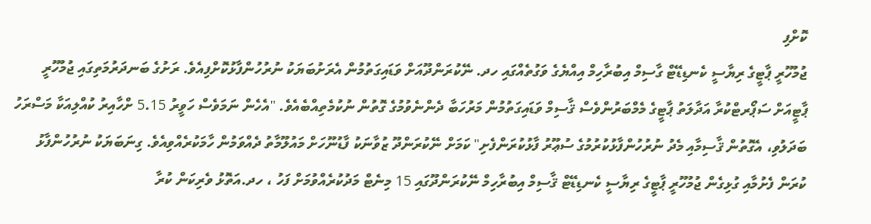ކޮށްފި
ޖުމުހޫރީ ޕާޓީގެ ރިޔާސީ ކެނޑިޑޭޓް ގާސިމް އިބުރާހިމް އިއްޔެގެ ވަގުތެއްގައި ހދ. ނޭކުރަންދޫއަށް ވަޑައިގަތުމުން އެރަށުބަޔަކު ނުރުހުންފާޅުކޮށްފިއެވެ. ރަށުގެ ބަނދަރުމަތިގައި ޖުމުހޫރީ ޕާޓީއަށް ސަޕޯރޓްކުރާ އަދާލަތު ޕާޓީގެ މެމްބަރުންވެސް ޤާސިމް ވަޑައިގަތުމުން މަރުހަބާ ދެންނެވުމުގެ ގޮތުން ނުކުމެތިއްބެއެވެ. "އެހެން ނަމަވެސް ހަވީރު 5.15 ށްހާއިރު ކުއްލިއަކާ މަސްރަހު ބަދަލުވި، އެގޮތުން ޤާސިމާއި މެދު ނުރުހުންފާޅުކުރުމުގެ ސުޢޫރު ފާޅުކުރަންފެށި" ކަމަށް ނޭކުރަންދޫ ޒުވާނަކު ފާޑުނޫހަށް މައުލޫމާތު ދެއްވަމުން ހާމަކުރެއްވިއެވެ. ގިނަބަޔަކު ނުރުހުންފާޅު ކުރަން ފެށުމާއި ގުޅިގެން ޖުމުހޫރީ ޕާޓީގެ ރިޔާސީ ކެނޑިޑޭޓް ޤާސިމް އިބުރާހިމް ނޭކުރަންދޫގައި 15 މިނެޓް މަދުކުރެއްވުމަށް ފަހު ، ހދ.އަތޮޅު ވެރިކަން ކުރާ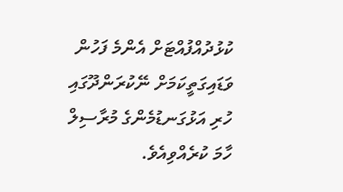ކުޅުދުއްފުއްޓަށް އެންމެ ފަހުން ވަޑައިގަތީކަމަށް ނޭކުރަންދޫގައި ހުރި އަޅުގަނޑުމެންގެ މުރާސިލް ހާމަ ކުރެއްވިއެވެ.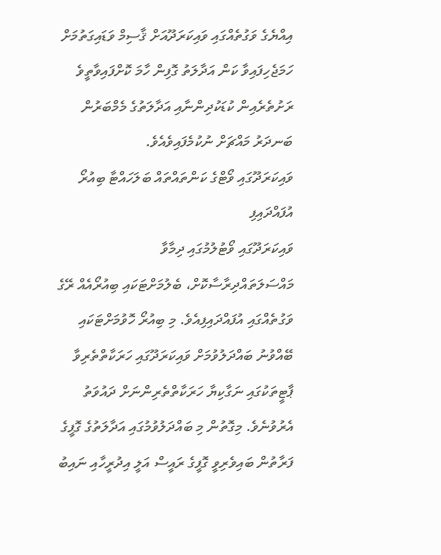އިއްޔެގެ ވަގުތެއްގައި ވައިކަރަދޫއަށް ޤާސިމް ވަޑައިގަތުމަށް ހަމަޖެހިފައިވާ ކަން އަދާލަތު ގޮފިން ހާމަ ކޮށްފައިވާތީވެ ރަށުތެރެއިން ކުޑަކުދިންނާއި އަދާލަތުގެ މެމްބަރުން ބަނދަރު މައްޗަށް ނުކުމެފައިވެއެވެ.
ވައިކަރަދޫގައި ވޯޓްގެ ކަންތައްތައް ބަލަހައްޓާ ބިއުރޯ އުފައްދައިފި
ވައިކަރަދޫގައި ވޯޓުލުމުގައި ދިމާވާ މައްސަލަތައްދިރާސާކޮށް، ބެލުމަށްޓަކައި ބިއުރޯއެއް ރޭގެ ވަގުތެއްގައި އުފައްދައިފިއެވެ. މި ބިއުރޯ ހޮވުމަށްޓަކައި ބޭއްވުނު ބައްދަލުވުމަށް ވައިކަރަދޫގައި ހަރަކާތްތެރިވާ ޕާޓީތަކުގައި ނަގާކިޔާ ހަރަކާތްތެރިންނަށް ދައުވަތު އެރުވުނެވެ. މިގޮތުން މި ބައްދަލުވުމުގައި އަދާލަތުގެ ގޮފީގެ ފަރާތުން ބައިވެރިވީ ގޮފީގެ ރައީސް އަލީ އިދުރީހާއި ނައިބު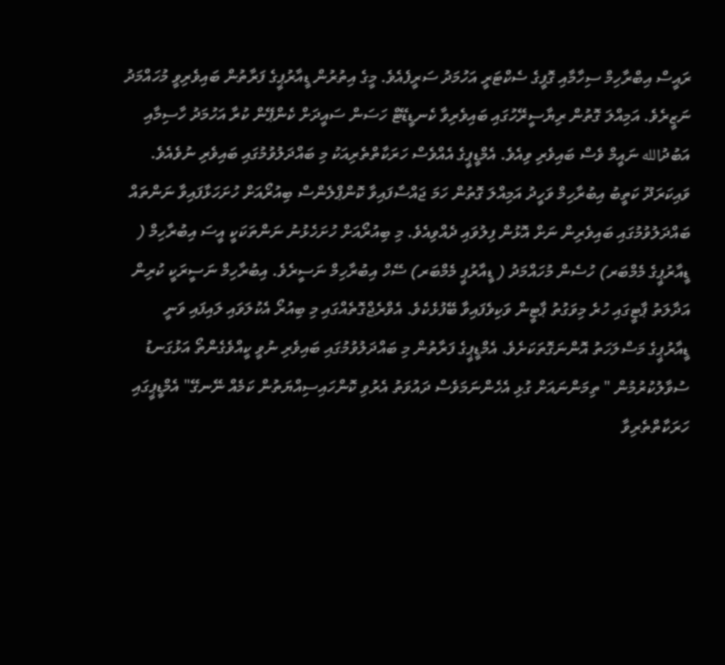ރައީސް އިބްރާހިމް ސިހާމާއި ގޮފީގެ ސެކްޓަރީ އަހުމަދު ސަރީފެއެވެ. މީގެ އިތުރުން ޑީއާރުޕީގެ ފަރާތުން ބައިވެރިވީ މުހައްމަދު ނަޒީރެވެ. އަމިއްލަ ގޮތުން ރިޔާސީރޭހުގައި ބައިވެރިވާ ކެނޑީޑޭޓް ހަސަން ސައީދަށް ކެންޕޭން ކުރާ އަހުމަދު ހާސިމާއި އަބުދުالله ނައީމް ވެސް ބައިވެރި ވިއެވެ. އެމްޑީޕީގެ އެއްވެސް ހަރަކާތްތެރިއަކު މި ބައްދަލުވުމުގައި ބައިވެރި ނުވެއެވެ. ވައިކަރަދޫ ކަތީބު އިބުރާހިމް ވަހީދު އަމިއްލަ ގޮތުން ހަމަ ޖައްސާފައިވާ ކޮންޕްލެންސް ބިއުރޯއަށް ހުށަހަޅާފައިވާ ނަންތައް ބައްދަލުވުމުގައި ބައިވެރިން ނަށް އޮޅުން ފިލުވައި ދެއްވިއެވެ. މި ބިއުރޯއަށް ހުށަހެޅުނު ނަންތަކަކީ އީސަ އިބުރާހިމް ( ޑީއާރުޕީގެ މެމްބަރ) ހުސެން މުހައްމަދު ( ޑީއާރުޕީ މެމްބަރ) ސޭހް އިބުރާހިމް ނަސީރެވެ. އިބުރާހިމް ނަސީރަކީ ކުރިން އަދާލަތު ޕާޓީގައި ހުރެ މިވަގުތު ޕާޓީން ވަކިވެފައިވާ ބޭފުޅެކެވެ. އެވްރެޖްގޮތެއްގައި މި ބިއުރޯ އެކުލަވައި ލައިފައި ވަނީ ޑީއާރުޕީގެ މަސްލަހަތު އޮންނަގޮތަކަށެވެ. އެމްޑީޕީގެ ފަރާތުން މި ބައްދަލުވުމުގައި ބައިވެރި ނުވީ ކީއްވެގެންތޯ އަޅުގަނޑު ސުވާލުކުރުމުން " ތިމަންނައަށް ގުޅި އެހެންނަމަވެސް ދައުވަތު އެރުވި ކޮންހައިސިއްޔަތުން ކަމެއް ނޭނގޭ" އެމްޑީޕީގައި ހަރަކާތްތެރިވާ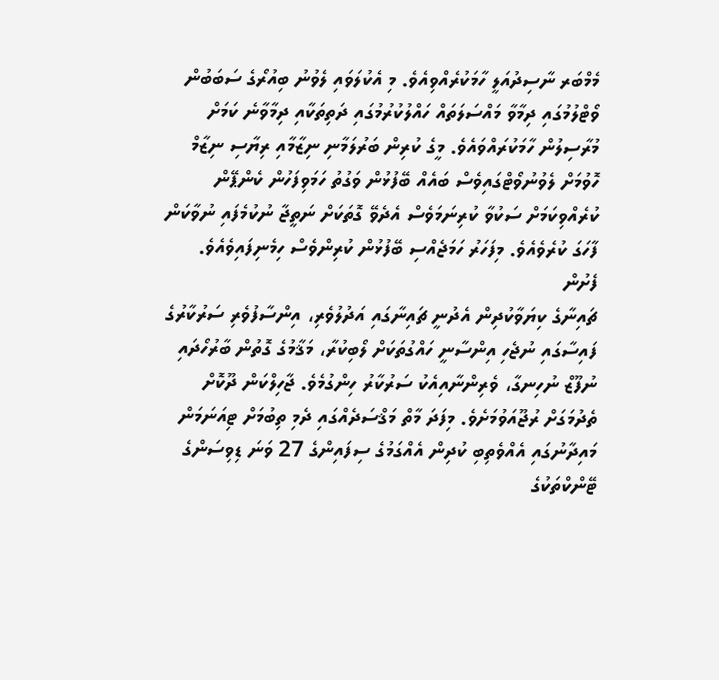މެމްބަރ ނާސިދުއަލީ ހާމަކުރެއްވިއެވެ. މި އެކުލަވައި ލެވުނު ބިއުރޯގެ ސަބަބުން ވޯޓްލުމުގައި ދިމާވާ މައްސަލަތައް ހައްލުކުރުމުގައި ދަތިތަކާއި ދިމާވާނެ ކަމަށް މުރާސިލުން ހާމަކުރައްވައެވެ. މީގެ ކުރިން ބަރުލަމާނި ނިޒާމާއި ރިޔާސި ނިޒާމް ހޮވުމަށް ލެވުނުވޯޓްގައިވެސް ބައެއް ބޭފުޅުން ވަގުތު ހަމަވިފަހުން ކެންޕޭން ކުރެއްވިކަމަށް ސަކުވާ ކުރިނަމަވެސް އެދެވޭ ގޮތަކަށް ނަތީޖާ ނުކުމެފައި ނުވާކަން ފާހަގަ ކުރެވެއެވެ. މިފަހަރު ހަމަޖެއްސި ބޭފުޅުން ކުރިންވެސް ހިމެނިފައިވެއެވެ.
ފެށުން
ޗައިނާގެ ކިޔަވާކުދިން އެދުނީ ޗައިނާގައި އަދުލުވެރި، އިންސާފުވެރި ސަރުކާރުގެ ފައިސާގައި ނުޖެހި އިންސާނީ ހައްގުތަކަށް ލޯބިކުރާ، މަޤާމުގެ ގޮތުން ބާރުހޯދައި ނުފޫޒް ނުހިނގާ، ވެރިންނާއިއެކު ސަރުކާރު ހިންގުމެވެ. ޖާހިލްކަން ދޫކޮށް ތެދުމަގަށް ރުޖޫއަވުމަށެވެ. މިފަދަ މާތް މަޤްސަދެއްގައި ދެމި ތިބުމަށް ޓިއަނަމަން މައިދާނުގައި އެއްވެތިބި ކުދިން އެއްގަމުގެ ސިފައިންގެ 27 ވަނަ ޑިވިސަންގެ ޓޭންކްތަކުގެ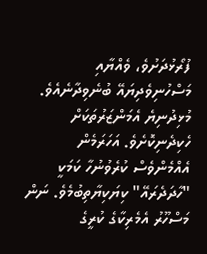ފުރޯޅުދަށުވެ، ވެއްޔާއި މަސްހުނިވެދިޔައޭ ބުނެވިދާނެއެވެ. މުޅިދުނިޔެ އެމަންޒަރުތަކަށް ހެކިދެނިކޮށެވެ. އަހަރަމެން އެއްމެންވެސް ކުރެވުނުހާ ކަމަކީ "ހާދަދެރައޭ" ކިޔަކިޔާތިބުމެވެ. ނަން މަސްހޫރު އެމެރިކާގެ ކުރީގެ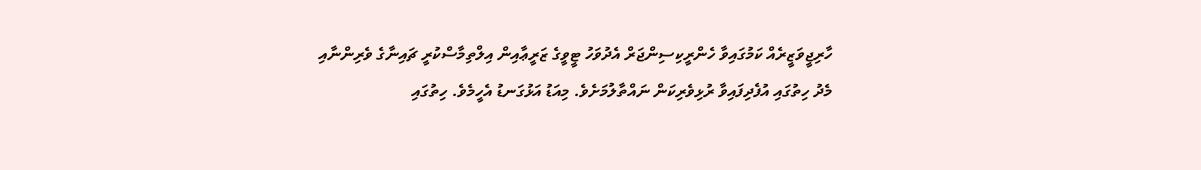ހާރިޖީވަޒީރެއް ކަމުގައިވާ ހެންރީކިސިންޖަރް އެދުވަހު ޓީވީގެ ޒަރީޢާއިން އިލްތިމާސްކުރީ ޗައިނާގެ ވެރިންނާއި މެދު ހިތުގައި އުފެދިފައިވާ ރުޅިވެރިކަން ނައްތާލުމަށެވެ. މިއަޑު އަޅުގަނޑު އެހީމެވެ. ހިތުގައި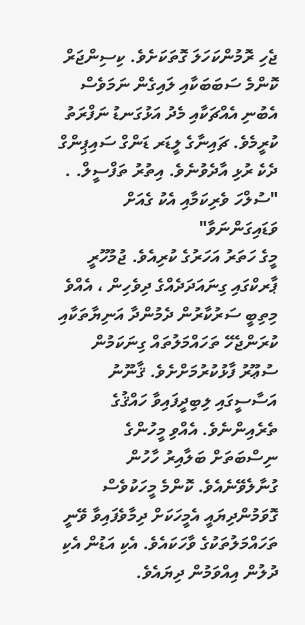ޖެހި ރޮމުންކަހަލަ ގޮތަކަށެވެ. ކިސިންޖަރް ކޮންމެ ސަބަބަކާއި ލައިގެން ނަމަވެސް އެބުނި އެއްޗަކާއި މެދު އަޅުގަނޑު ނަފްރަތު ކުރީމެވެ. ޗައިނާގެ ލީޑަރ ޑަންގް ސައިޕިންގް ދެކެ ރުޅި އާދެވުނެވެ. އިތުރު ތަފްސީލް. .
"ސުލްހަ ވެރިކަމާއި އެކު ގެއަށް ވަޑައިގަންނަވާ"
މީގެ ހަތަރު އަހަރުގެ ކުރިއެވެ. ޖުމުހޫރީ ޕާރކްގައި ގިނައަދަދެއްގެ ދިވެހިން ، އެއްވެ މިތިބީ ސަރުކާރުން ދެމުންދާ އަނިޔާތަކާއި ކުރަންޖެހޭ ތަހައްމަލުތައް ގިނަކަމުން ސުޢޫރު ފާޅުކުރުމަށްށެވެ. ޤާނޫނު އަސާސީގައި ލިބިދީފައިވާ ހައްޤުގެ ތެރެއިންނެވެ. އެއްވި މީހުންގެ ނިސްބަތަށް ބަލާއިރު ހާހުން ގުނާލެވޭނެއެވެ. ކޮންމެ މީހަކުވެސް ގޮވަމުންދިޔައީ އެމީހަކަށް ދިމާވެފައިވާ ވޭނީ ތަހައްމަލުތަކުގެ ވާހަކައެވެ. އެކި އަޑުން އެކި ދުލުން އިއްވަމުން ދިޔައެވެ.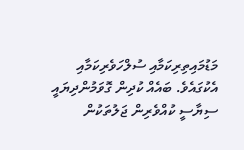މަޑުމައިތިރިކަމާއި ސުލްހަވެރިކަމާއި އެކުގައެވެ. ބައެއް ކުދިން ގޮވަމުންދިޔައީ ސިޔާސީ ކުއްވެރިން ޖަލުތަކުން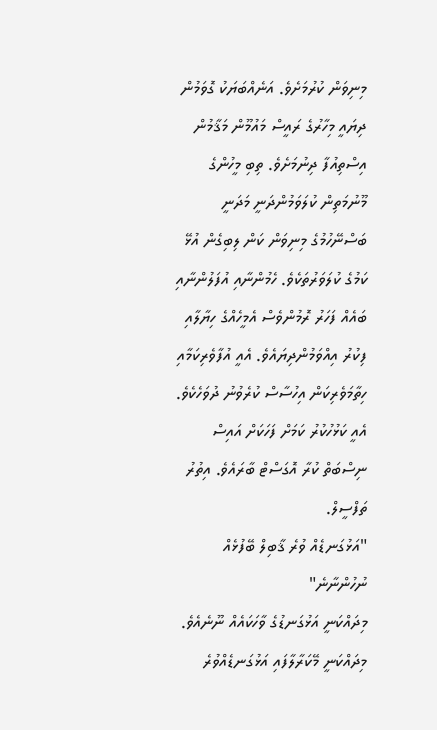މިނިވަން ކުރުމަށެވެ. އަނެއްބަޔަކު ގޮވަމުން ދިޔައީ މިހާރުގެ ރައީސް މައުމޫން މަޤާމުން އިސްތިއުފާ ދިނުމަށެވެ. ތިބި މީހުންގެ މޫނުމަތިން ކުލަވަމުންދަނީ މަދަނީ ބަސްނޭހުމުގެ މިނިވަން ކަން ލިބިގެން އުޅޭ ކަމުގެ ކުލަވަރުތަކެވެ. ހެމުންނާއި އުފަލުންނާއި ބައެއް ފަހަރު ރޮމުންވެސް އެމީހެއްގެ ހިޔާލާއި ފިކުރު އިއްވަމުންދިޔައެވެ. އެއީ އުފާވެރިކަމާއި ހިތާމަވެރިކަން އިހުސާސް ކުރެވުނު ދުވަހެކެވެ. އެއީ ކަޅުހުކުރު ކަމަށް ފަހަކަށް އައިސް ނިސްބަތް ކުރާ އޮގަސްޓް ބާރައެވެ. އިތުރު ތަފްސީލް.
"އަޅުގަނޑެއް ވުރެ ޤާބިލް ބޭފުޅެއް ނުހުންނާނެ"
މިދައްކަނީ އަޅުގަނޑުގެ ވާހަކައެއް ނޫނެއެވެ. މިދައްކަނީ މޭކަރާލާފައި އަޅުގަނޑެއްވުރެ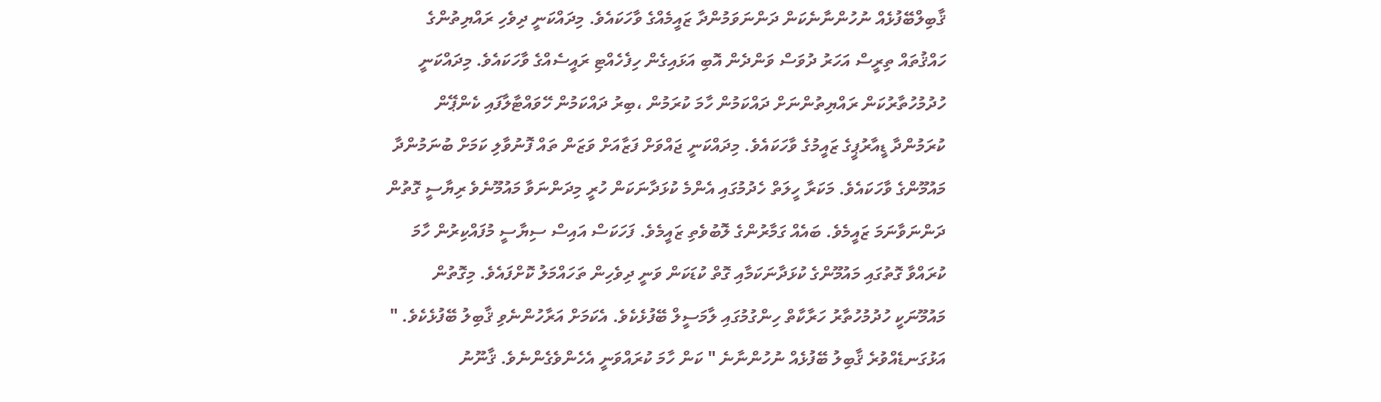ޤާބިލްބޭފުޅެއް ނުހުންނާނެކަން ދަންނަވަމުންދާ ޒައީމެއްގެ ވާހަކައެވެ. މިދައްކަނީ ދިވެހި ރައްޔިތުންގެ ހައްޤުތައް ތިރީސް އަހަރު ދުވަސް ވަންދެން އޮބި އަޅައިގެން ހިފެހެއްޓި ރައީސެއްގެ ވާހަކައެވެ. މިދައްކަނީ ހުދުމުހުތާރުކަން ރައްޔިތުންނަށް ދައްކަމުން ހާމަ ކުރަމުން ،ބިރު ދައްކަމުން ހޭވައްޓާލާފައި ކެންޕޭން ކުރަމުންދާ ޑީއާރުޕީގެ ޒައީމުގެ ވާހަކައެވެ. މިދައްކަނީ ޖައްވަށް ފަޒާއަށް ވަޒަން ތައް ފޮނުވާލި ކަމަށް ބުނަމުންދާ މައުމޫންގެ ވާހަކައެވެ. މަކަރާ ހީލަތް ހެދުމުގައި އެންމެ ކުޅަދާނަކަން ހުރީ މިދަންނަވާ މައުމޫނެވެ ރިޔާސީ ގޮތުން ދަންނަވާނަމަ ޒައީމެވެ. ބައެއް ގަމާރުންގެ ލޮބުވެތި ޒައީމެވެ. ފަހަކަސް އައިސް ސިޔާސީ މުފައްކިރުން ހާމަ ކުރައްވާ ގޮތުގައި މައުމޫންގެ ކުޅަދާނަކަމާއި ގޮތް ކުޑަކަން ވަނީ ދިވެހިން ތަހައްމަލު ކޮށްފައެވެ. މިގޮތުން މައުމޫނަކީ ހުދުމުހުތާރު ހަރާކާތް ހިންގުމުގައި ލާމަސީލް ބޭފުޅެކެވެ. އެކަމަށް އަރާހުންނެވި ޤާބިލު ބޭފުޅެކެވެ. " އަޅުގަނޑެއްވުރެ ޤާބިލު ބޭފުޅެއް ނުހުންނާނެ " ކަން ހާމަ ކުރައްވަނީ އެހެންވެގެންނެވެ. ޤާނޫނު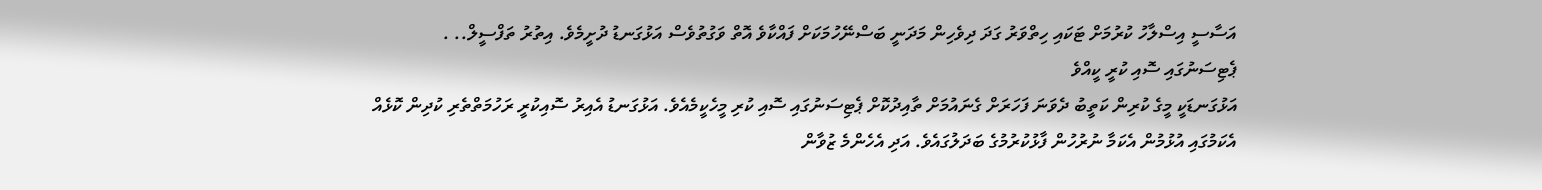އަސާސީ އިސްލާހު ކުރުމަށް ޓަކައި ހިތްވަރު ގަދަ ދިވެހިން މަދަނީ ބަސްނޭހުމަކަށް ފައްކާވެ އޮތް ވަގުތުވެސް އަޅުގަނޑު ދުށީމެވެ. އިތުރު ތަފްސީލް.. .
ޕެޓިސަނުގައި ސޮއި ކުރީ ކީއްވެ
އަޅުގަނޑަކީ މީގެ ކުރިން ކަތީބު ދެވަނަ ފަހަރަށް ގެނައުމަށް ތާއިދުކޮށް ޕެޓިސަނުގައި ސޮއި ކުރި މީހެކީމެއެވެ. އަޅުގަނޑު އެއިރު ސޮއިކުރީ ރަހުމަތްތެރި ކުދިން ކޮޅެއް އެކަމުގައި އުޅުމުން އެކަމާ ނުރުހުން ފާޅުކުރުމުގެ ބަދަލުގައެވެ. އަދި އެހެންމެ ޒުވާން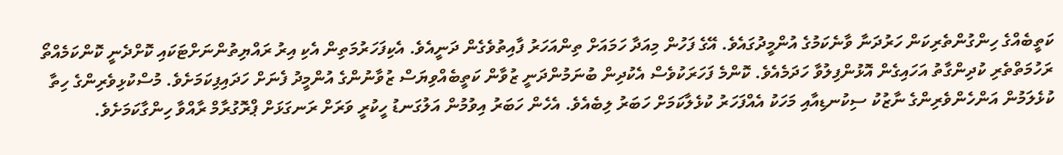ކަތީބެއްގެ ހިންގުންތެރިކަން ހަރުދަނާ ވާނެކަމުގެ އުންމީދުގައެވެ. އޭގެ ފަހުން މިއަދާ ހަމައަށް ތިންއަހަރު ފާއިތުވެގެން ދަނީއެވެ. އެކިފަހަރުމަތިން އެކި އިރު ރައްޔިތުންނަށްޓަކައި ކޮށްދެނީ ކޮންކަމެއްތޯ ރަހުމަތްތެރި ކުދިންގާތު އަހައިގެން އޮޅުންފިލުވާ ހަދަމެއެވެ. ކޮންމެ ފަހަރަކުވެސް އެކުދިން ބުނަމުންދަނީ ޒުވާން ކަތީބެއްވިޔަސް ޒުވާނުންގެ އުންމީދު ފެނަށް ހަދައިފިކަމަށެވެ. މުސްކުޅިވެރިންގެ ހިތާ ކުޅެލަމުން އަންހެންވެރިންގެ ނާޒުކު ސިކުނޑިއާއި މަހަކު އެއްފަހަރު ކުޅެލާކަމަށް ހަބަރު ލިބެއެވެ. އެހެން ހަބަރު އިވުމުން އަލުގަނޑު ހީކުރީ ވަރަށް ރަނގަޅަށް ޕްރޮގުރާމް ރާއްވާ ހިންގާކަމަށެވެ.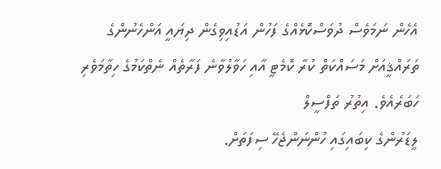އެހެން ނަމަވެސް ދުވަސްކޮޅެއްގެ ފަހުން އަޑުއިވިގެން ދިޔައީ އަންހެނުންގެ ތަރައްޤީއަށް މަސައްކަތް ކުރާ ކޮމެޓީ އާއި ހަވާލުވާނެ ފަރާތެއް ނެތްކަމުގެ ހިތާމަވެރި ހަބަރެއެވެ. އިތުރު ތަފްސީލް
ލީޑަރުންގެ ކިބައިގައި ހުންނަންޖެހޭ ސިފަތަށް.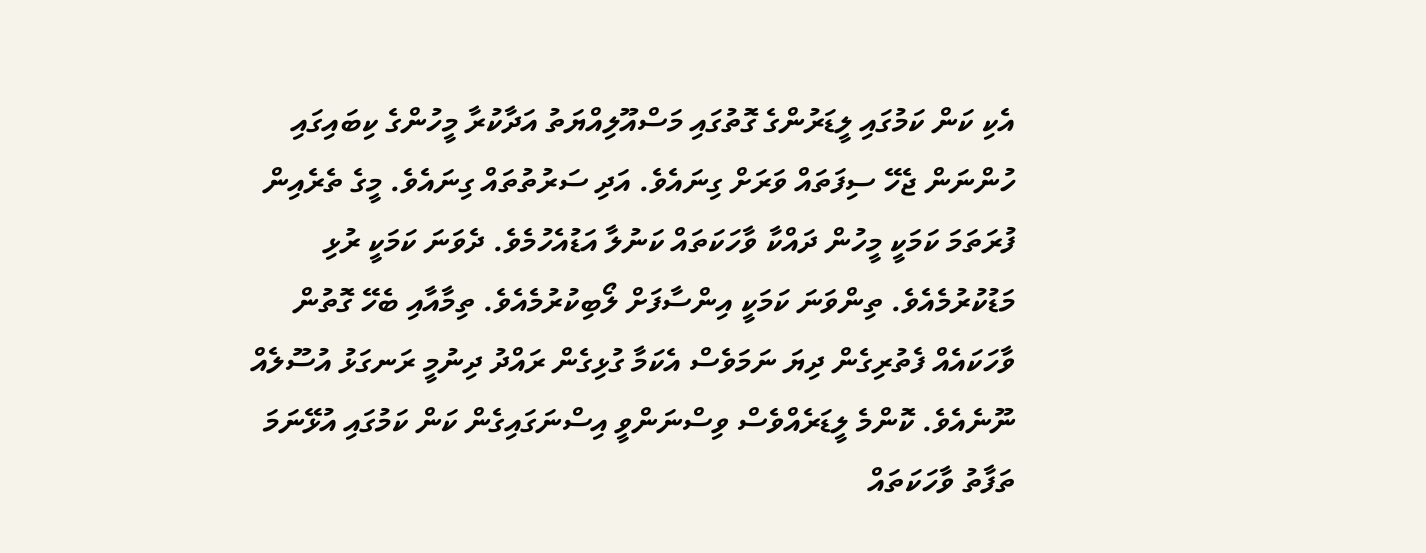އެކި ކަން ކަމުގައި ލީޑަރުންގެ ގޮތުގައި މަސްއޫލިއްޔަތު އަދާކުރާ މީހުންގެ ކިބައިގައި ހުންނަން ޖެހޭ ސިފަތައް ވަރަށް ގިނައެވެ. އަދި ސަރުތުތައް ގިނައެވެ. މީގެ ތެރެއިން ފުރަތަމަ ކަމަކީ މީހުން ދައްކާ ވާހަކަތައް ކަނުލާ އަޑުއެހުމެވެ. ދެވަނަ ކަމަކީ ރުޅި މަޑުކުރުމެއެވެ. ތިންވަނަ ކަމަކީ އިންސާފަށް ލޯބިކުރުމެއެވެ. ތިމާއާއި ބެހޭ ގޮތުން ވާހަކައެއް ފެތުރިގެން ދިޔަ ނަމަވެސް އެކަމާ ގުޅިގެން ރައްދު ދިނުމީ ރަނގަޅު އުސޫލެއް ނޫނެއެވެ. ކޮންމެ ލީޑަރެއްވެސް ވިސްނަންވީ އިސްނަގައިގެން ކަން ކަމުގައި އުޅޭނަމަ ތަފާތު ވާހަކަތައް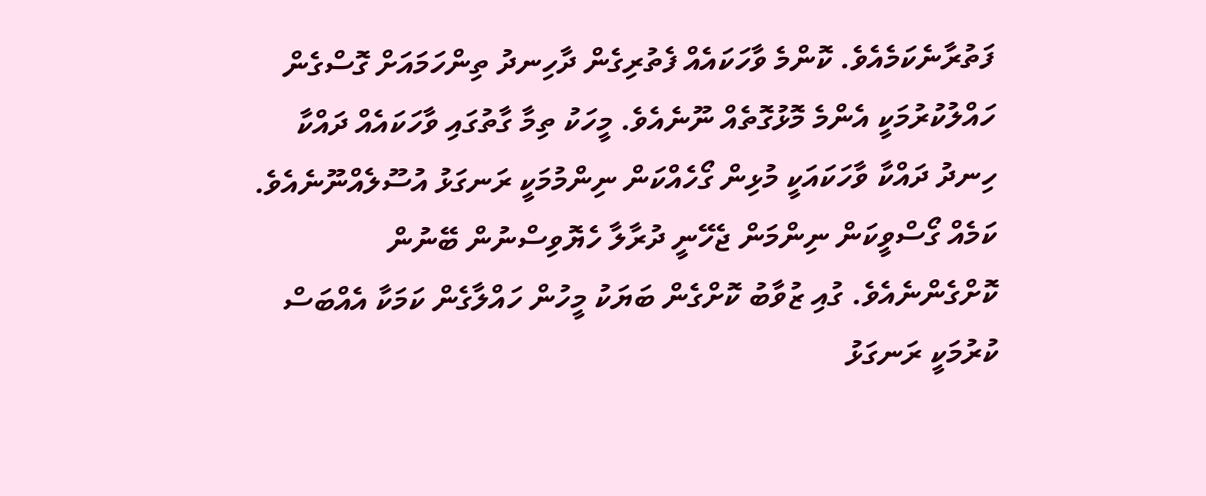ފަތުރާނެކަމެއެވެ. ކޮންމެ ވާހަކައެއް ފެތުރިގެން ދާހިނދު ތިންހަމައަށް ގޮސްގެން ހައްލުކުރުމަކީ އެންމެ މޮޅުގޮތެއް ނޫނެއެވެ. މީހަކު ތިމާ ގާތުގައި ވާހަކައެއް ދައްކާ ހިނދު ދައްކާ ވާހަކައަކީ މުޅިން ގޯހެއްކަން ނިންމުމަކީ ރަނގަޅު އުސޫލެއްނޫނެއެވެ. ކަމެއް ގޯސްވީކަން ނިންމަން ޖެހޭނީ ދުރާލާ ހެޔޮވިސްނުން ބޭނުން ކޮށްގެންނެއެވެ. ގުއި ޒުވާބު ކޮށްގެން ބަޔަކު މީހުން ހައްލާގެން ކަމަކާ އެއްބަސް ކުރުމަކީ ރަނގަޅު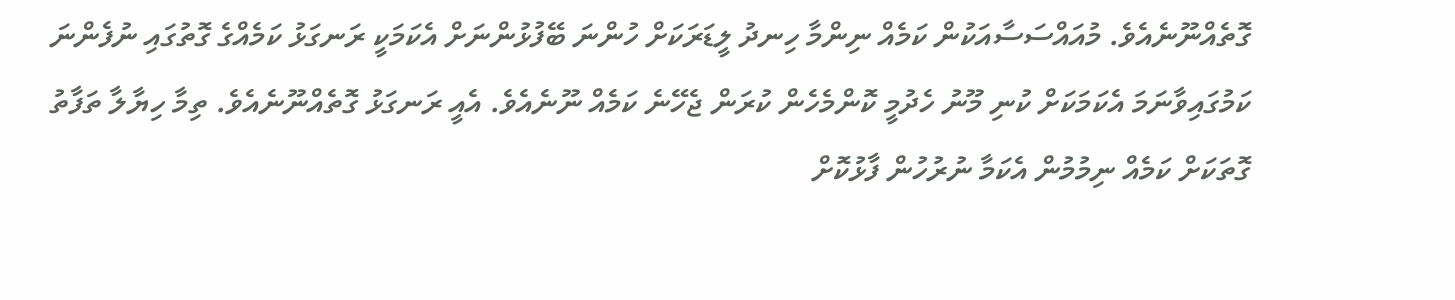ގޮތެއްނޫނެއެވެ. މުއައްސަސާއަކުން ކަމެއް ނިންމާ ހިނދު ލީޑަރަކަށް ހުންނަ ބޭފުޅުންނަށް އެކަމަކީ ރަނގަޅު ކަމެއްގެ ގޮތުގައި ނުފެންނަ ކަމުގައިވާނަމަ އެކަމަކަށް ކުނި މޫނު ހެދުމީ ކޮންމެހެން ކުރަން ޖެހޭނެ ކަމެއް ނޫނެއެވެ. އެއީ ރަނގަޅު ގޮތެއްނޫނެއެވެ. ތިމާ ހިޔާލާ ތަފާތު ގޮތަކަށް ކަމެއް ނިމުމުން އެކަމާ ނުރުހުން ފާޅުކޮށް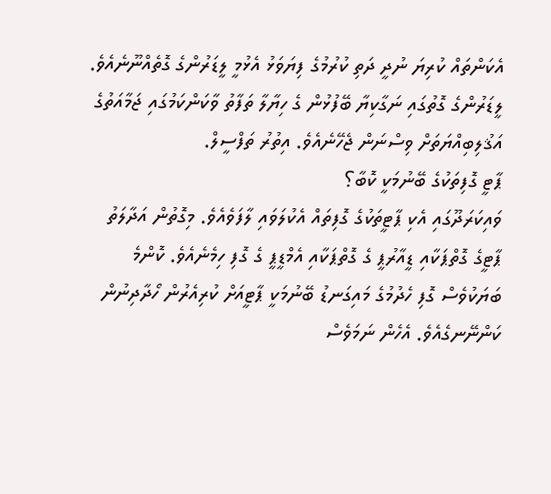އެކަންތައް ކުރިޔަ ނުދީ ދަތި ކުރުމުގެ ފިޔަވަޅު އެޅުމީ ލީޑަރުންގެ ގޮތެއްނޫނެއެވެ. ލީޑަރުންގެ ގޮތުގައި ނަގާކިޔާ ބޭފުޅުން ގެ ހިޔާލާ ތަފާތު ވާކަންކަމުގައި ޖަމާއަތުގެ އަޤުލިބިއްޔަތަށް ވިސްނަން ޖެހޭނެއެވެ. އިތުރު ތަފްސީލް.
ޕާޓީ ގޮފިތަކުގެ ބޭނުމަކީ ކޮބާ؟
ވައިކަރަދޫގައި އެކި ޕާޓީތަކުގެ ގޮފިތައް އެކުލަވައި ލާފަވެއެވެ. މިގޮތުން އަދާލަތު ޕާޓީގެ ގޮތްޕަކާއި ޑީއާރުޕީ ގެ ގޮތްޕަކާއި އެމްޑީޕީ ގެ ގޮފި ހިމެނެއެވެ. ކޮންމެ ބަޔަކުވެސް ގޮފި ހެދުމުގެ މައިގަނޑު ބޭނުމަކީ ޕާޓީއަށް ކުރިއެރުން ހޯދާދިނުން ކަންނޭނގެއެވެ. އެހެން ނަމަވެސް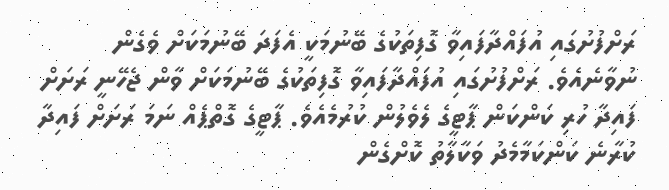ރަށްފުށުގައި އުފައްދާފައިވާ ގޮފިތަކުގެ ބޭނުމަކީ އެފަދަ ބޭނުމަކަށް ވެގެން ނުވާނެއެވެ. ރަށްފުށުގައި އުފައްދާފައިވާ ގޮފިތަކުގެ ބޭނުމަކަށް ވާން ޖެހޭނީ ރަށަށް ފައިދާ ހުރި ކަންކަން ޕާޓީގެ ލެވެލުން ކުރުމެއެވެ. ޕާޓީގެ ގޮތްޕެއް ނަމަ ރަށަށް ފައިދާ ކުރާނެ ކަންކަމާމެދު ވަކާލާތު ކޮށްގެން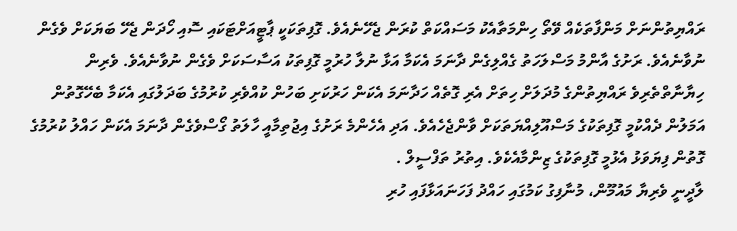ރައްޔިތުންނަށް މަންފާތަކެއް ވޭތޯ ހިންމަތާއެކު މަސައްކަތް ކުރަން ޖެހޭނެއެވެ. ގޮފިތަކަކީ ޕާޓީއަށްޓަކައި ސޮއި ހޯދަން ޖެހޭ ބަޔަކަށް ވެގެން ނުވާނެއެވެ. ރަށުގެ އާންމު މަސްލަހަތު ގެއްލިގެން ދާނަމަ އެކަމާ އަޅާ ނުލާ ހުރުމީ ގޮފިތަކު އަސާސަކަށް ވެގެން ނުވާނެއެވެ. ވެރިން ހިޔާނާތްތެރިވެ ރައްޔިތުންގެ މުދަލަށް ހިތަށް އެރި ގޮތެއް ހަދާނަމަ އެކަން ހަރުކަށި ބަހުން ކުއްވެރި ކުރުމުގެ ބަދަލުގައި އެކަމާ ބެހޭގޮތުން އަމަލުން ދެއްކުމީ ގޮފިތަކުގެ މަސްއޫލިއްޔަތަކަށް ވާންޖެހެއެވެ. އަދި އެހެންމެ ރަށުގެ އިޖުތިމާއީ ހާލަތު ގޯސްވެގެން ދާނަމަ އެކަން ހައްލު ކުރުމުގެ ގޮތުން ފިޔަވަޅު އެޅުމީ ގޮފިތަކުގެ ޒިންމާއެކެވެ. އިތުރު ތަފްސީލް .
ލާދީނީ ވެރިޔާ މައުމޫން، މުނާފިގު ކަމުގައި ހައްދު ފަހަނައަޅާފައި ހުރި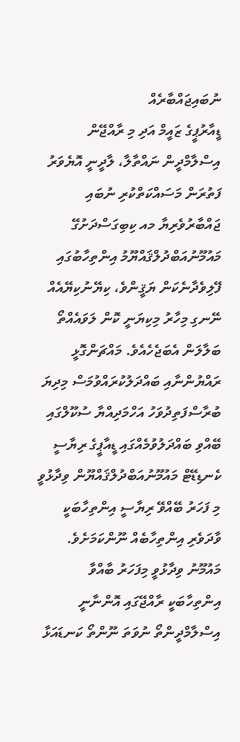ނުބައިޖައްބާރެއް
ޑީއާރުޕީގެ ޒައީމް އަދި މި ރާއްޖޭން އިސްލާމްދީން ނައްތާލާ، ލާދީނީ އޮޔެވަރު ފަތުރަން މަސައްކަތްކުރި ނުބައި ޖައްބާރުވެރިޔާ މއ ކިބިގަސްދަށުގޭ މައުމޫނުއަބްދުލްޤައްޔޫމު އިންތިހާބުގައި ފޭލިވެދާނެކަން ޔަޤީންވެ، ކިޔޭނުކިޔޭއެއް ނޭނގި މިހާރު މިކިޔަނީ ކޮން ލަވައެއްތޯ ބަލާލަން އެބަޖެހެއެވެ. މައްޗަންގޮޅީ ރައްޔުންނާއި ބައްދަލުކުރައްވުމަސް މިދިޔަ ބުރާސްފަތިދުވަހު އަހްމަދިއްޔާ ސުކޫލްގައި ބޭއްވި ބައްދަލުވުމެއްގައި ޑީއާޕީގެ ރިޔާސީ ކެނޑިޑޭޓް މައުމޫނުއަބްދުލްޤައްޔޫން ވިދާޅުވީ މި ފަހަރު ބޭއްވޭ ރިޔާސީ އިންތިހާބަކީ ވާދަވެރި އިންތިހާބެއް ނޫންކަމަށެވެ. މައުމޫނު ވިދާޅުވީ މިފަހަރު ބާއްވާ އިންތިހާބަކީ ރާއްޖޭގައި އޮންނާނީ އިސްލާމްދީންތޯ ނުވަތަ ނޫންތޯ ކަނޑައަޅާ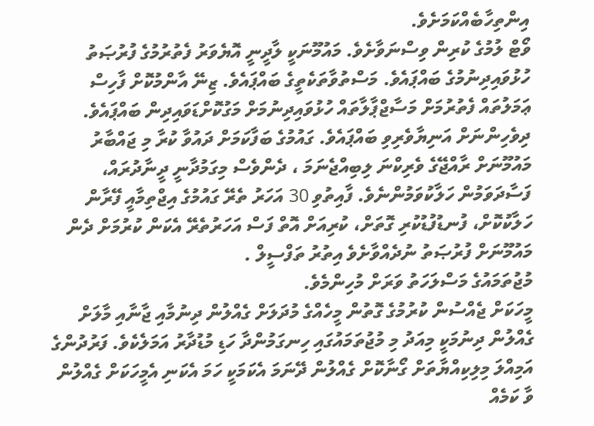އިންތިހާބެއްކަމަށެވެ.
ވޯޓް ލުމުގެ ކުރިން ވިސްނަވާށެވެ. މައުމޫނަކީ ލާދީނީ އޮޔެވަރު ފެތުރުމުގެ ފުރުޞަތު ހުޅުވައިދިނުމުގެ ބައްޕައެވެ. މަސްތުވާތަކެތީގެ ބައްޕައެވެ. ޒިނޭ އާންމުކޮށް ފާހިސް ޢަމަލުތައް ފެތުރުމަށް މަސާޖްޕާލާތައް ހުޅުވައިދިނުމަށް މަގުކޮށްޑަވައިދިން ބައްޕައެވެ. ދިވެހިންނަށް އަނިޔާވެރިވި ބައްޕައެވެ. ގައުމުގެ ބަފާކަމަށް ދައުވާ ކުރާ މި ޖައްބާރު މައުމޫނަށް ރާއްޖޭގެ ވެރިކްނަ ލިބިއްޖެނަމަ ، ދެންވެސް މިގަމުދާނީ ދީނާދުރައް، ފަސާދަވަމުން ހަލާކުވަމުންނެވެ. ފާއިތުވި 30 އަހަރު ތެރޭ ގައުމުގެ އިޖްތިމާއީ ފޭރާން ހަލާކުކޮށް، ފުނޑުފުޑުކުރި ގޮތަށް، ކުރިއަށް އޮތް ފަސް އަހަރުތެރޭ އެކަން ކުރުމަށް ދެން މައުމޫނަށް ފުރުޞަތު ނުދެއްވާށެވެ އިތުރު ތަފްސީލް .
މުޖުތަމައުގެ މަސްލަހަތު ވަރަށް މުހިންމެވެ.
މީހަކަށް ޖެއްސުން ކުރުމުގެ ގޮތުން މީހެއްގެ މުދަލަށް ގެއްލުން ދިނުމާއި ޖާނާއި މާލަށް ގެއްލުން ދިނުމަކީ މިއަދު މި މުޖުތަމައުގައި ހިނގަމުންދާ ހަޑި މުޑުދާރު އަމަލެކެވެ. ފަރުދުންގެ އަމިއްލަ މިލިކިއްޔާތަށް ގޯނާކޮށް ގެއްލުން ދޭނަމަ އެކަމަކީ ހަމަ އެކަނި އެމީހަކަށް ގެއްލުން ވާ ކަމެއް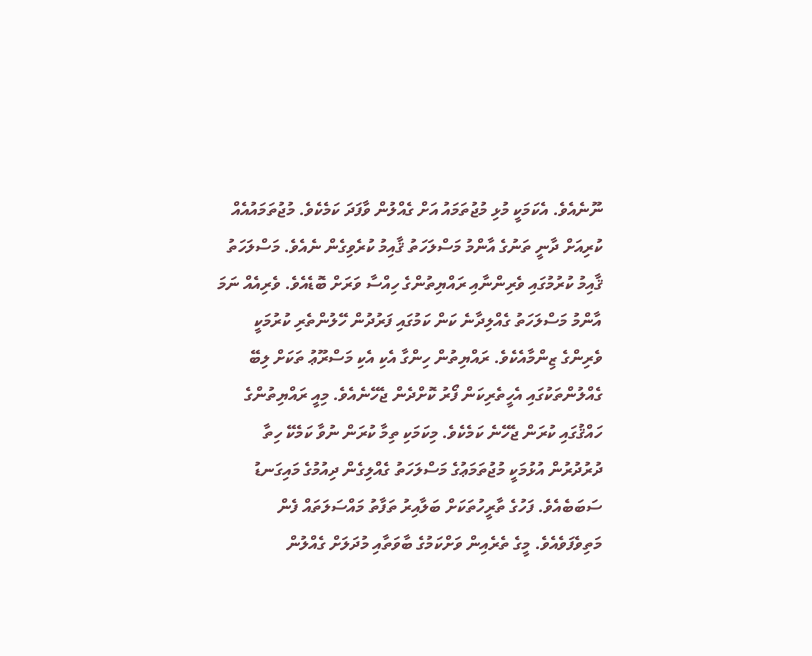ނޫނެއެވެ. އެކަމަކީ މުޅި މުޖުތަމައު އަށް ގެއްލުން ވާފަދަ ކަމެކެވެ. މުޖުތަމައުއެއް ކުރިއަށް ދާނީ ތަނުގެ އާންމު މަސްލަހަތު ޤާއިމު ކުރެވިގެން ނެއެވެ. މަސްލަހަތު ޤާއިމު ކުރުމުގައި ވެރިންނާއި ރައްޔިތުންގެ ހިއްސާ ވަރަށް ބޮޑެއެވެ. ވެރިއެއް ނަމަ އާންމު މަސްލަހަތު ގެއްލިދާނެ ކަން ކަމުގައި ފަރުދުން ހޭލުންތެރި ކުރުމަކީ ވެރިންގެ ޒިންމާއެކެވެ. ރައްޔިތުން ހިންގާ އެކި އެކި މަސްރޫޢު ތަކަށް ލިބޭ ގެއްލުންތަކުގައި އެހީތެރިކަން ފޯރު ކޮށްދެން ޖެހޭނެއެވެ. މިއީ ރައްޔިތުންގެ ހައްޤުގައި ކުރަން ޖެހޭނެ ކަމެކެވެ. މިކަމަކި ތިމާ ކުރަން ނުވާ ކަމެކޭ ހިތާ ދުރުދުރުން އުޅުމަކީ މުޖުތަމަޢުގެ މަސްލަހަތު ގެއްލިގެން ދިއުމުގެ މައިގަނޑު ސަބަބެއެވެ. ފަހުގެ ތާރީހުތަކަށް ބަލާއިރު ތަފާތު މައްސަލަތައް ފެން މަތިވެފަވެއެވެ. މީގެ ތެރެއިން ވަށްކަމުގެ ބާވަތާއި މުދަލަށް ގެއްލުން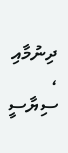ދިނުމާއި ، ސިޔާސީ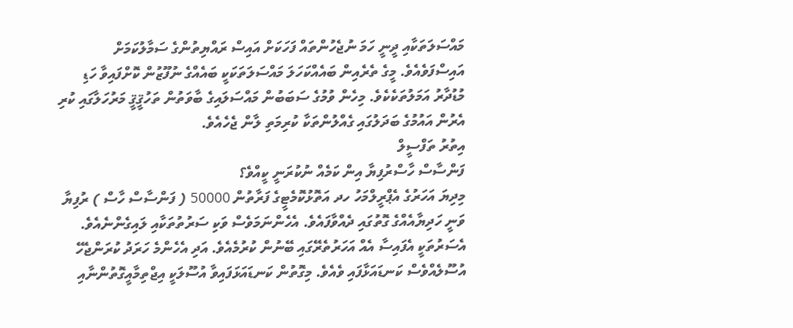މައްސަލަތަކާއި ދީނީ ހަމަ ނުޖެހުންތައް ފަހަކަށް އައިސް ރައްޔިތުންގެ ސަމާލުކަމަށް އައިސްފަވެއެވެ. މީގެ ތެރެއިން ބައެއްކަހަލަ މައްސަލަތަކަކީ ބައެއްގެ ނުފޫޒުން ކޮށްފައިވާ ހަޑި މުޑުދާރު އަމަލުތަކެކެވެ. މިހެން ވުމުގެ ސަބަބުން މައްސަލައިގެ ބާވަތުން ތަހުޤީޤީ މަރުހަލާގައި ކުރި އެރުން އައުމުގެ ބަދަލުގައި ގެއްލުންތަކާ ކުރިމަތި ލާން ޖެހެއެވެ.
އިތުރު ތަފްސީލް
ފަންސާސް ހާސްރުފިޔާ އިން ކަމެއް ނުކުރަނީ ކީއްވެ؟
މިދިޔަ އަހަރުގެ އެޕްރީލްމަހު ހދ އަތޮޅުކޮމެޓީގެ ފަރާތުން 50000 ( ފަންސާސް ހާސް ) ރުފިޔާ ވަނީ ހަދިޔާއެއްގެ ގޮތުގައި ދެއްވާފައެވެ. އެހެންނަމަވެސް ވަކި ސަރުތުތަކާއި ލައިގެންނެއެވެ. އެސަރުތަކީ އެފައިސާ އެއް އަހަރުތެރޭގައި ބޭނުން ކުރުމެއެވެ. އަދި އެހެންމެ ހަރަދު ކުރަންޖެހޭ އުސޫލެއްވެސް ކަނޑައަޅާފައި ވެއެވެ. މިގޮތުން ކަނޑައަޅަފައިވާ އުސޫލަކީ އިޖްތިމާއީގޮތުންނާއި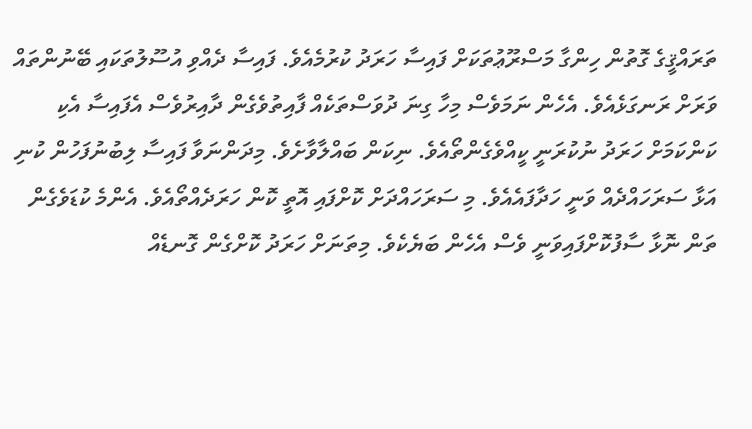ތަރައްޤީގެ ގޮތުން ހިންގާ މަސްރޫޢުތަކަށް ފައިސާ ހަރަދު ކުރުމެއެވެ. ފައިސާ ދެއްވި އުސޫލުތަކައި ބޭނުންތައް ވަރަށް ރަނގަޅެއެވެ. އެހެން ނަމަވެސް މިހާ ގިނަ ދުވަސްތަކެއް ފާއިތުވެގެން ދާއިރުވެސް އެފައިސާ އެކި ކަންކަމަށް ހަރަދު ނުކުރަނީ ކީއްވެގެންތޯއެވެ. ނިކަން ބައްލާވާށެވެ. މިދަންނަވާ ފައިސާ ލިބުނުފަހުން ކުނި އަޅާ ސަރަހައްދެއް ވަނީ ހަދާފައެއެވެ. މި ސަރަހައްދަށް ކޮށްފައި އޮތީ ކޮން ހަރަދެއްތޯއެވެ. އެންމެ ކުޑަވެގެން ތަން ނޮޅާ ސާފުކޮށްފައިވަނީ ވެސް އެހެން ބަޔެކެވެ. މިތަނަށް ހަރަދު ކޮށްގެން ގޮނޑެއް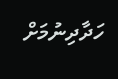ހަދާދިނުމަށް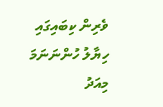ވެރިން ކިބައިގައި ހިޔާލު ހުންނަނަމަ މިއަދު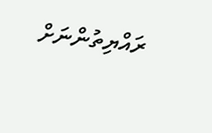ރައްޔިތުންނަށް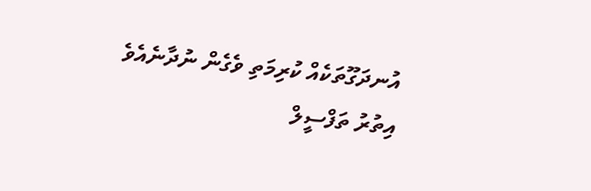އުނދަގޫތަކެއް ކުރިމަތި ވެގެން ނުދާނެއެވެ
އިތުރު ތަފްސީލް